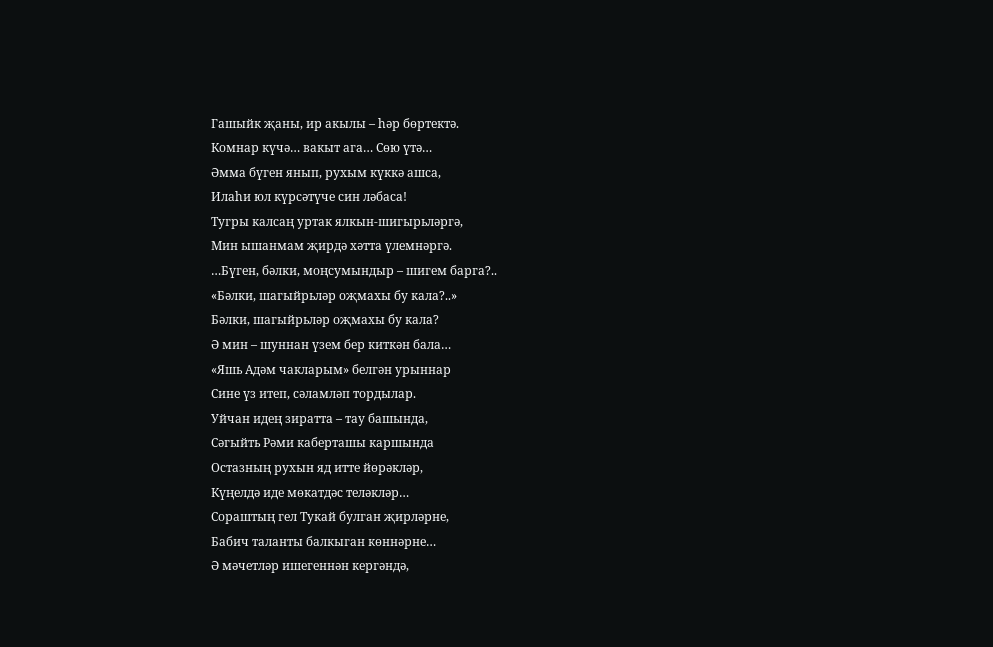Гашыйк җаны, ир акылы – һәр бөртектә.
Комнар күчә… вакыт ага… Сөю үтә…
Әмма бүген янып, рухым күккә ашса,
Илаһи юл күрсәтүче син ләбаса!
Тугры калсаң уртак ялкын-шигырьләргә,
Мин ышанмам җирдә хәтта үлемнәргә.
…Бүген, бәлки, моңсумындыр – шигем барга?..
«Бәлки, шагыйрьләр оҗмахы бу кала?..»
Бәлки, шагыйрьләр оҗмахы бу кала?
Ә мин – шуннан үзем бер киткән бала…
«Яшь Адәм чакларым» белгән урыннар
Сине үз итеп, сәламләп тордылар.
Уйчан идең зиратта – тау башында,
Сәгыйть Рәми каберташы каршында
Остазның рухын яд итте йөрәкләр,
Күңелдә иде мөкатдәс теләкләр…
Сораштың гел Тукай булган җирләрне,
Бабич таланты балкыган көннәрне…
Ә мәчетләр ишегеннән кергәндә,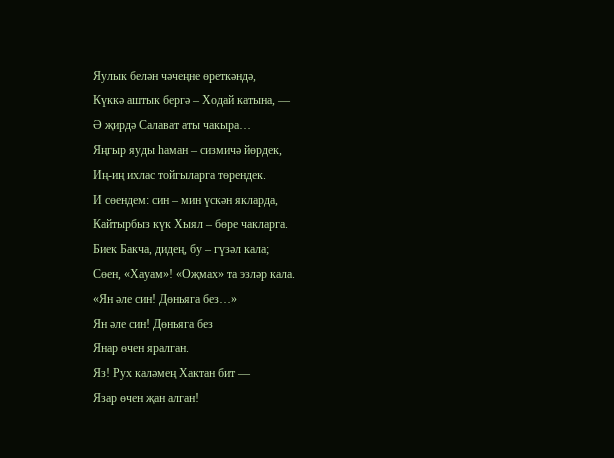Яулык белән чәчеңне өреткәндә,
Күккә аштык бергә – Ходай катына, —
Ә җирдә Салават аты чакыра…
Яңгыр яуды һаман – сизмичә йөрдек,
Иң-иң ихлас тойгыларга төрендек.
И сөендем: син – мин үскән якларда,
Кайтырбыз күк Хыял – бөре чакларга.
Биек Бакча, дидең, бу – гүзәл кала;
Сөен, «Хауам»! «Оҗмах» та эзләр кала.
«Ян әле син! Дөньяга без…»
Ян әле син! Дөньяга без
Янар өчен яралган.
Яз! Рух каләмең Хактан бит —
Язар өчен җан алган!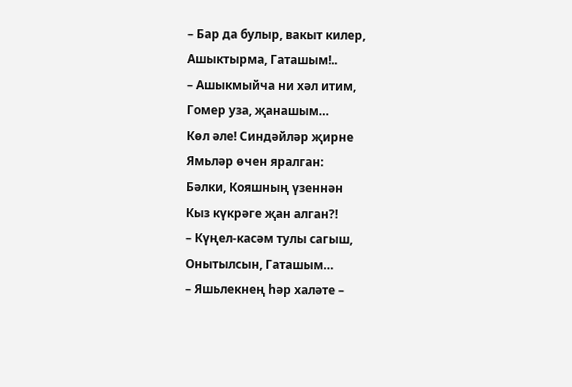– Бар да булыр, вакыт килер,
Ашыктырма, Гаташым!..
– Ашыкмыйча ни хәл итим,
Гомер уза, җанашым…
Көл әле! Синдәйләр җирне
Ямьләр өчен яралган:
Бәлки, Кояшның үзеннән
Кыз күкрәге җан алган?!
– Күңел-касәм тулы сагыш,
Онытылсын, Гаташым…
– Яшьлекнең һәр халәте –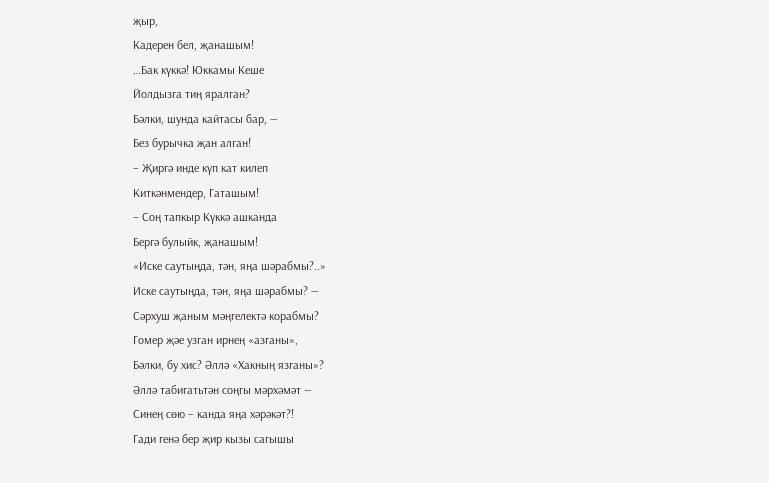җыр,
Кадерен бел, җанашым!
…Бак күккә! Юккамы Кеше
Йолдызга тиң яралган?
Бәлки, шунда кайтасы бар, —
Без бурычка җан алган!
– Җиргә инде күп кат килеп
Киткәнмендер, Гаташым!
– Соң тапкыр Күккә ашканда
Бергә булыйк, җанашым!
«Иске саутыңда, тән, яңа шәрабмы?..»
Иске саутыңда, тән, яңа шәрабмы? —
Сәрхуш җаным мәңгелектә корабмы?
Гомер җәе узган ирнең «азганы»,
Бәлки, бу хис? Әллә «Хакның язганы»?
Әллә табигатьтән соңгы мәрхәмәт —
Синең сөю – канда яңа хәрәкәт?!
Гади генә бер җир кызы сагышы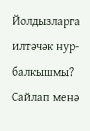Йолдызларга илтәчәк нур-балкышмы?
Сайлап менә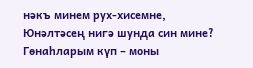нәкъ минем рух-хисемне,
Юнәлтәсең нигә шунда син мине?
Гөнаһларым күп – моны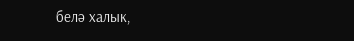белә халык,